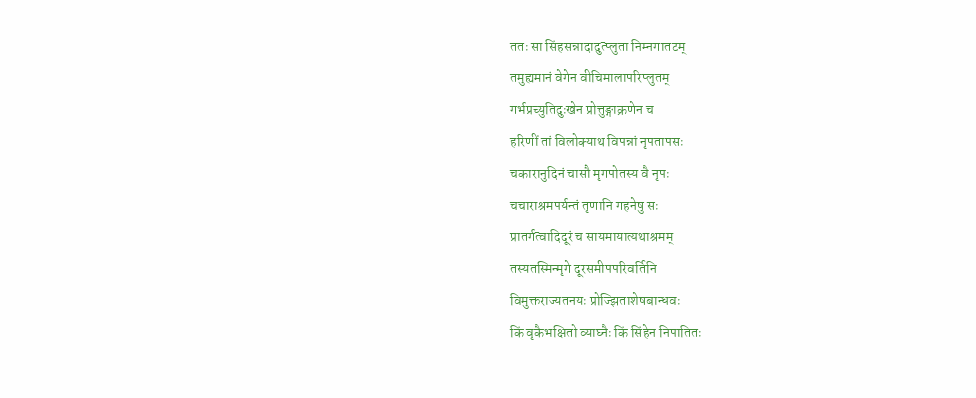ततः सा सिंहसन्नादादुत्प्लुता निम्नगातटम्
तमुह्यमानं वेगेन वीचिमालापरिप्लुतम्
गर्भप्रच्युतिदुःखेन प्रोत्तुङ्गाक्रणेन च
हरिणीं तां विलोक्याथ विपन्नां नृपतापसः
चकारानुदिनं चासौ मृगपोतस्य वै नृपः
चचाराश्रमपर्यन्तं तृणानि गहनेषु सः
प्रातर्गत्वादिदूरं च सायमायात्यथाश्रमम्
तस्यतस्मिन्मृगे दूरसमीपपरिवर्तिनि
विमुक्तराज्यतनयः प्रोज्झिताशेषबान्धवः
किं वृकैभक्षितो व्याघ्नैः किं सिंहेन निपातितः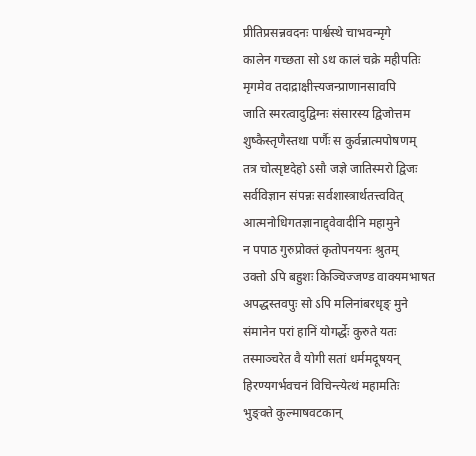प्रीतिप्रसन्नवदनः पार्श्वस्थे चाभवन्मृगे
कालेन गच्छता सो ऽथ कालं चक्रे महीपतिः
मृगमेव तदाद्राक्षीत्त्यजन्प्राणानसावपि
जाति स्मरत्वादुद्विग्नः संसारस्य द्विजोत्तम
शुष्कैस्तृणैस्तथा पर्णैः स कुर्वन्नात्मपोषणम्
तत्र चोत्सृष्टदेहो ऽसौ जज्ञे जातिस्मरो द्विजः
सर्वविज्ञान संपन्नः सर्वशास्त्रार्थतत्त्ववित्
आत्मनोधिगतज्ञानाद्द्वेवादीनि महामुने
न पपाठ गुरुप्रोक्तं कृतोपनयनः श्रुतम्
उक्तो ऽपि बहुशः किञ्चिज्जण्ड वाक्यमभाषत
अपद्धस्तवपुः सो ऽपि मलिनांबरधृङ् मुने
संमानेन परां हानिं योगर्द्धेः कुरुते यतः
तस्माञ्चरेत वै योगी सतां धर्ममदूषयन्
हिरण्यगर्भवचनं विचिन्त्येत्थं महामतिः
भुङ्क्ते कुल्माषवटकान्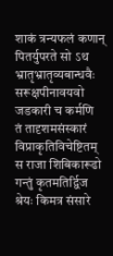शाकं त्रन्यफलं कणान्
पितर्युपरते सो ऽथ भ्रातृभ्रातृव्यबान्धवैः
सरूक्षपीनावयवो जडकारी च कर्मणि
तं तादृशमसंस्कारं विप्राकृतिविचेष्टितम्
स राजा शिबिकारूढो गन्तुं कृतमतिर्द्विज
श्रेयः किमत्र संसारे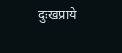दुःखप्राये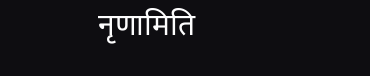नृणामिति